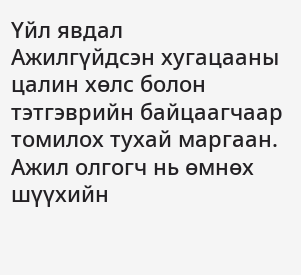Үйл явдал
Ажилгүйдсэн хугацааны цалин хөлс болон тэтгэврийн байцаагчаар томилох тухай маргаан. Ажил олгогч нь өмнөх шүүхийн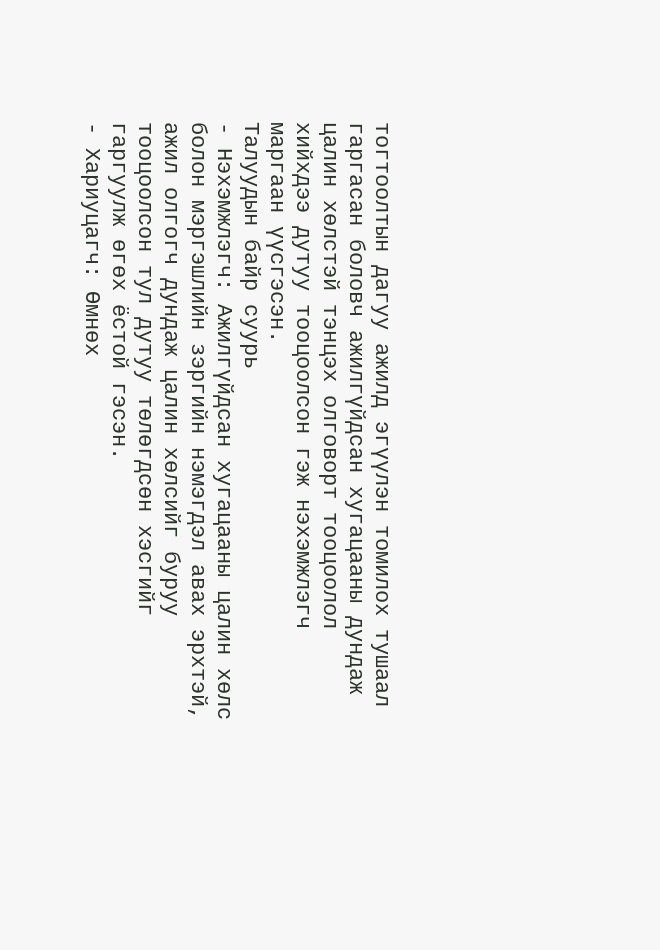тогтоолтын дагуу ажилд эгүүлэн томилох тушаал гаргасан боловч ажилгүйдсан хугацааны дундаж цалин хөлстэй тэнцэх олговорт тооцоолол хийхдээ дутуу тооцоолсон гэж нэхэмжлэгч маргаан үүсгэсэн.
Талуудын байр суурь
- Нэхэмжлэгч: Ажилгүйдсан хугацааны цалин хөлс болон мэргэшлийн зэргийн нэмэгдэл авах эрхтэй, ажил олгогч дундаж цалин хөлсийг буруу тооцоолсон тул дутуу төлөгдсөн хэсгийг гаргуулж өгөх ёстой гэсэн.
- Хариуцагч: Өмнөх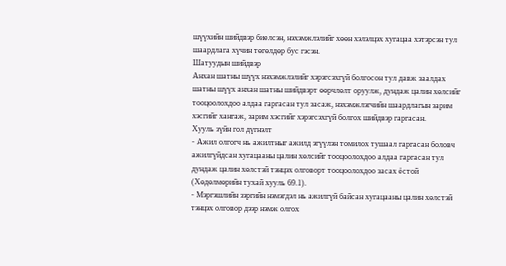шүүхийн шийдвэр биелсэн, нэхэмжлэлийг хөөн хэлэлцэх хугацаа хэтэрсэн тул шаардлага хүчин төгөлдөр бус гэсэн.
Шатуудын шийдвэр
Анхан шатны шүүх нэхэмжлэлийг хэрэгсэхгүй болгосон тул давж заалдах шатны шүүх анхан шатны шийдвэрт өөрчлөлт оруулж, дундаж цалин хөлсийг тооцоолохдоо алдаа гаргасан тул засаж, нэхэмжлэгчийн шаардлагын зарим хэсгийг хангаж, зарим хэсгийг хэрэгсэхгүй болгох шийдвэр гаргасан.
Хууль зүйн гол дүгнэлт
- Ажил олгогч нь ажилтныг ажилд эгүүлэн томилох тушаал гаргасан боловч ажилгүйдсан хугацааны цалин хөлсийг тооцоолохдоо алдаа гаргасан тул дундаж цалин хөлстэй тэнцэх олговорт тооцоолохдоо засах ёстой (Хөдөлмөрийн тухай хууль 69.1).
- Мэргэшлийн зэргийн нэмэгдэл нь ажилгүй байсан хугацааны цалин хөлстэй тэнцэх олговор дээр нэмж олгох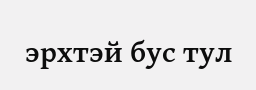эрхтэй бус тул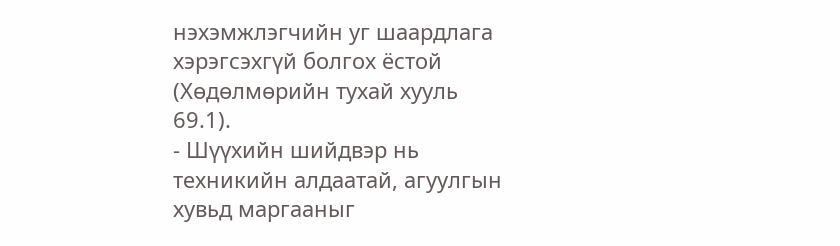нэхэмжлэгчийн уг шаардлага хэрэгсэхгүй болгох ёстой (Хөдөлмөрийн тухай хууль 69.1).
- Шүүхийн шийдвэр нь техникийн алдаатай, агуулгын хувьд маргааныг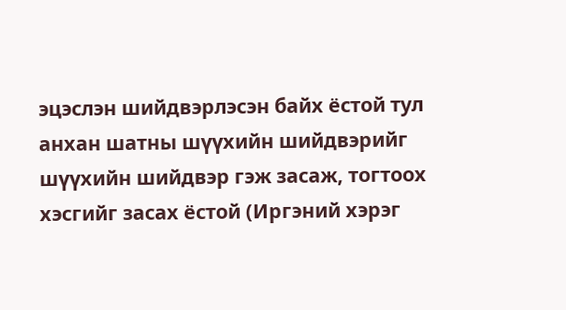эцэслэн шийдвэрлэсэн байх ёстой тул анхан шатны шүүхийн шийдвэрийг шүүхийн шийдвэр гэж засаж, тогтоох хэсгийг засах ёстой (Иргэний хэрэг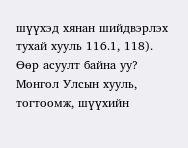шүүхэд хянан шийдвэрлэх тухай хууль 116.1, 118).
Өөр асуулт байна уу?
Монгол Улсын хууль, тогтоомж, шүүхийн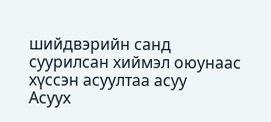шийдвэрийн санд суурилсан хиймэл оюунаас хүссэн асуултаа асуу
Асуух